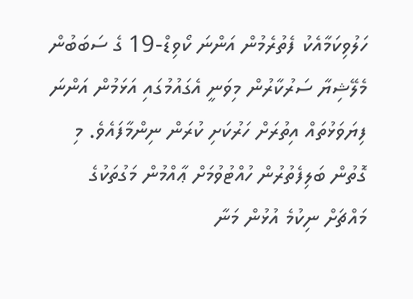ހަލުވިކަމާއެކު ފެތުރެމުން އަންނަ ކޯވިޑް-19 ގެ ސަބަބުން މެލޭޝިޔާ ސަރުކާރުން މިވަނީ އެގައުމުގައި އަޅަމުން އަންނަ ފިޔަވަޅުތައް އިތުރަށް ހަރުކަށި ކުރަން ނިންމާފައެވެ. މި ގޮތުން ބަލިފެތުރުން ހުއްޓުވުމަށް ޢާއްމުން މަގުތަކުގެ މައްޗަށް ނިކުމެ އުޅުން މަނާ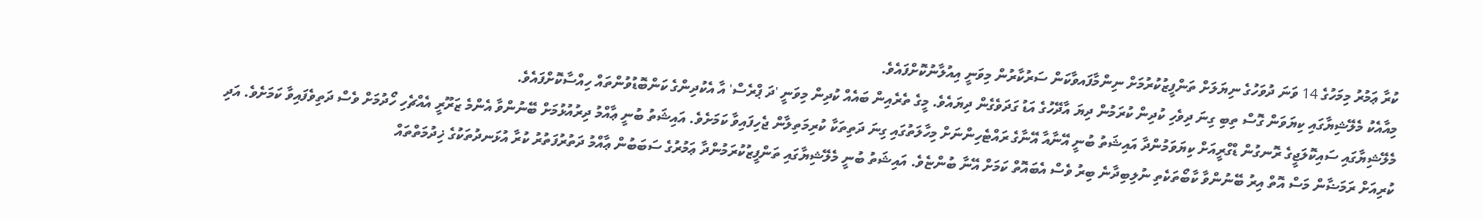ކުރާ ޢަމުރު މިމަހުގެ 14 ވަނަ ދުވަހުގެ ނިޔަލަށް ތަންފީޒުކުރުމަށް ނިންމާފައވާކަން ސަރުކާރުން މިވަނީ އިއުލާނުކޮށްފައެވެ.
މިއާއެކު މެލޭޝިޔާގައި ކިޔަވަން ގޮސް ތިބި ގިނަ ދިވެހި ކުދިން ކުރަމުން ދިޔަ އާދޭހުގެ އަޑު ގަދަވެގެން ދިޔައެވެ. މީގެ ތެރެއިން ބައެއް ކުދިން މިވަނީ 'ދަ ޕްރެސް' އާ އެކުދިންގެ ކަންބޮޑުވުންތައް ހިއްސާކޮށްފައެވެ.
މެލޭޝިޔާގައި ސައިކޮލަޖީގެ ރޮނގުން ޑްގްރީއަށް ކިޔަވަމުންދާ އައިޝަތު ބުނީ އޭނާއާ އޭނާގެ ރައްޓެހިންނަށް މިހާލަތުގައި ގިނަ ދަތިތަކާ ކުރިމަތިލާން ޖެހިފައިވާ ކަމަށެވެ. އައިޝަތު ބުނީ ޢާއްމު ދިރުއުޅުމަށް ބޭނުންވާ އެންމެ ޒަރޫރީ އެއްޗެހި ހޯދުމަށް ވެސް ދަތިވެފައިވާ ކަމަށެވެ. އަދި ކުރިއަށް ރަމަޟާން މަސް އޮތް އިރު ބޭނުންވާ ކާބޯތަކެތި ނުލިބިދާނެ ބިރު ވެސް އެބައޮތް ކަމަށް އޭނާ ބުންޏެވެ. އައިޝަތު ބުނީ މެލޭޝިޔާގައި ތަންފީޒުކުރަމުންދާ ޢަމުރުގެ ސަބަބުން ޢާއްމު ދަތުރުފަތުރު ކުރާ އުޅަނދުތަކުގެ ޚިދުމަތްތައް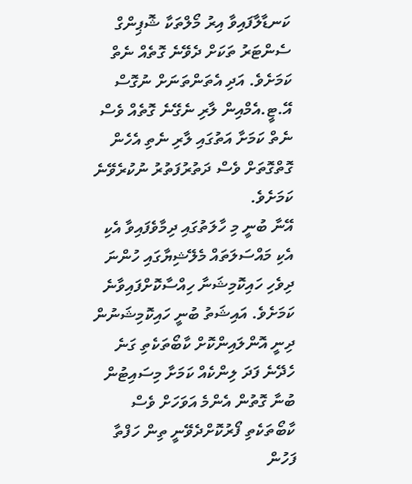ކަނޑާލާފައިވާ އިރު މޯލްތަކާ ޝޮޕިންގް ސެންޓަރު ތަކަށް ދެވޭނެ ގޮތެއް ނެތް ކަމަށެވެ. އަދި އެތަންތަނަށް ނުގޮސް އޭ.ޓީ.އެމްއިން ލާރި ނެގޭނެ ގޮތެއް ވެސް ނެތް ކަމަށާ އަތުގައި ލާރި ނެތި އެހެން ގޮތްގޮތަށް ވެސް ދަތުރުފަތުރު ނުކުރެވޭނެ ކަމަށެވެ.
އޭނާ ބުނީ މި ހާލަތުގައި ދިމާވެފައިވާ އެކި އެކި މައްސަލަތައް މެލޭޝިޔާގައި ހުންނަ ދިވެހި ހައިކޮމިޝަނާ ހިއްސާކޮށްފައިވާނެ ކަމަށެވެ. އައިޝަތު ބުނީ ހައިކޮމިޝަނުން ދިނީ އޮންލައިންކޮށް ކާބޯތަކެތި ގަނެ ހެދޭނެ ފަދަ ލިންކެއް ކަމަށާ މިސައިޓުން ބުނާ ގޮތުން އެންމެ އަވަހަށް ވެސް ކާބޯތަކެތި ފޯރުކޮށްދެވޭނީ ތިން ހަފްތާ ފަހުން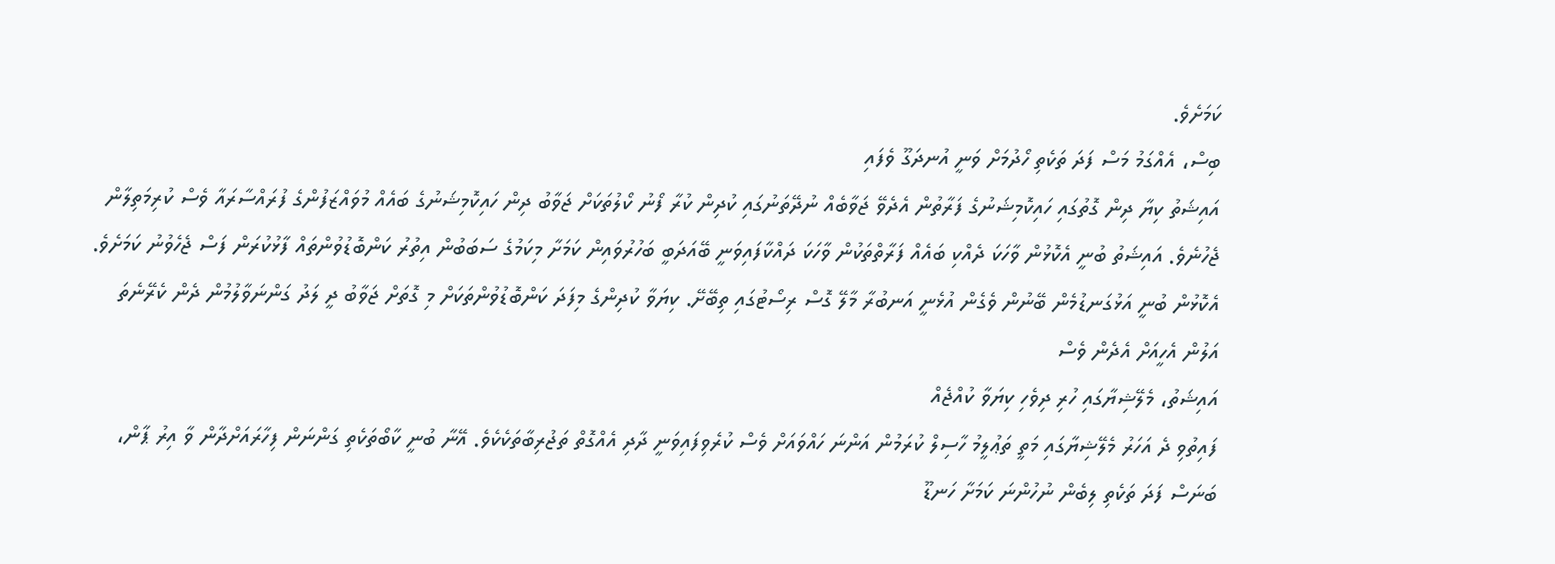ކަމަށެވެ.
ބިސް، އެއްގަމު މަސް ފަދަ ތަކެތި ހޯދުމަށް ވަނީ އުނދަގޫ ވެފައި
އައިޝަތު ކިޔާ ދިން ގޮތުގައި ހައިކޮމިޝަނުގެ ފަރާތުން އެދެވޭ ޖަވާބެއް ނުދޭތަނުގައި ކުދިން ކުރާ ފޯނު ކޯލުތަކަށް ޖަވާބު ދިން ހައިކޮމިޝަނުގެ ބައެއް މުވައްޒަފުންގެ ފުރައްސާރައާ ވެސް ކުރިމަތިލާން ޖެހުނެވެ. އައިޝަތު ބުނީ އެކޮޅުން ވާހަކަ ދެއްކި ބައެއް ފަރާތްތަކުން ވާހަކަ ދައްކާފައިވަނީ ބޭއަދަބީ ބަހުރުވައިން ކަމަށާ މިކަމުގެ ސަބަބުން އިތުރު ކަންބޮޑުވުންތައް ފާޅުކުރަން ފަސް ޖެހެވުނު ކަމަށެވެ.
އެކޮޅުން ބުނީ އަޅުގަނޑުމެން ބޭނުން ވެގެން އުޅެނީ އަނބުރާ މާލޭ ގޮސް ރިސޯޓުގައި ތިބޭށޭ. ކިޔަވާ ކުދިންގެ މިފަދަ ކަންބޮޑުވުންތަކަށް މި ގޮތަށް ޖަވާބު ދީ ލަދު ގަންނަވާލުމުން ދެން ކެރޭނެތަ އަލުން އެހީއަށް އެދެން ވެސް
އައިޝަތު، މެލޭޝިޔާގައި ހުރި ދިވެހި ކިޔަވާ ކުއްޖެއް
ފައިތުވި ދެ އަހަރު މެލޭޝިޔާގައި މަތީ ތަޢުލީމު ހާސިލް ކުރަމުން އަންނަ ހައްވައަށް ވެސް ކުރެވިފައިވަނީ ދާދި އެއްގޮތް ތަޖުރިބާތަކެކެވެ. އޭނާ ބުނީ ކާބޯތަކެތި ގަންނަން ފިހާރައަށްދާން ވާ އިރު ޕާން، ބަނަސް ފަދަ ތަކެތި ލިބެން ނުހުންނަ ކަމަށާ ހަނޑޫ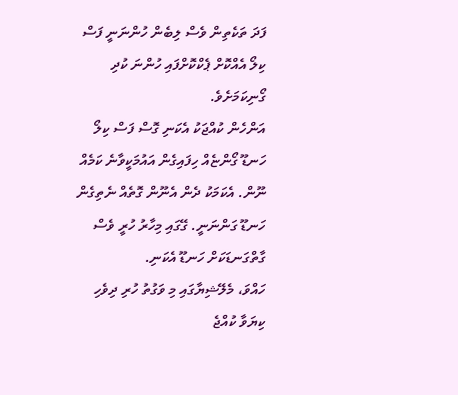ފަދަ ތަކެތިން ވެސް ލިބެން ހުންނަނީ ފަސް ކިލޯ އެއްކޮށް ޕެކްކޮށްފައި ހުންނަ ކުދި ގޯނިކަމަށެވެ.
އަންހެން ކުއްޖަކު އެކަނި ގޮސް ފަސް ކިލޯ ހަނޑޫ ގޯންޏެއް ހިފައިގެން އައުމަކީވާނެ ކަމެއް ނޫން. އެކަމަކު ދެން އެނޫން ގޮތެއް ނެތިގެން ހަނޑޫ ގަންނަނީ. ގޭގައި މިހާރު ހުރީ ވެސް ގާތްގަނޑަކަށް ހަނޑޫ އެކަނި.
ހައްވަ، މެލޭޝިޔާގައި މި ވަގުތު ހުރި ދިވެހި ކިޔަވާ ކުއްޖެ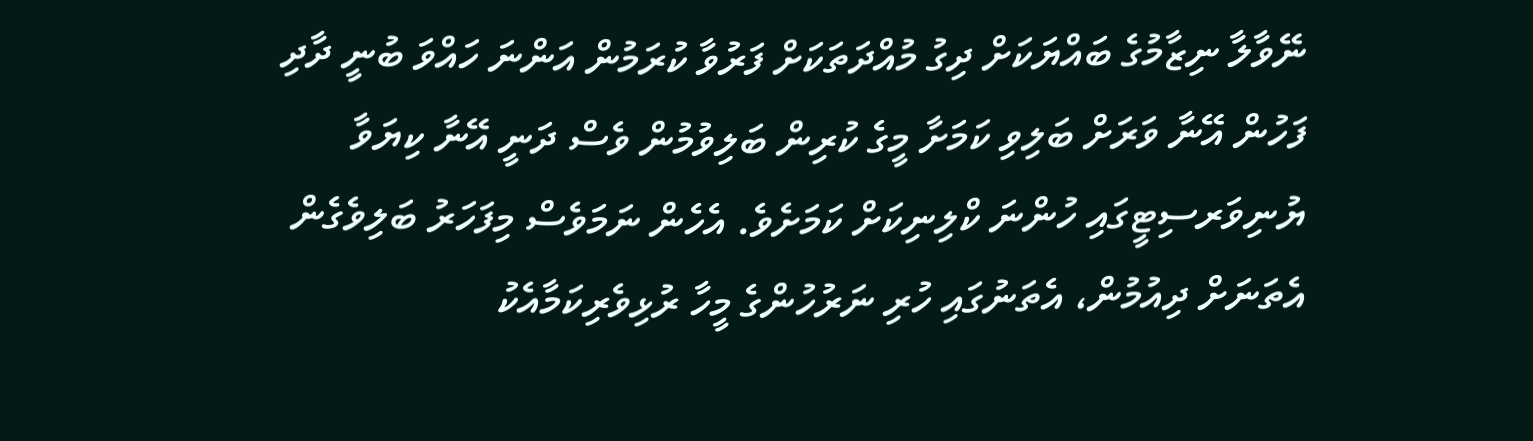ނޭވާލާ ނިޒާމުގެ ބައްޔަކަށް ދިގު މުއްދަތަކަށް ފަރުވާ ކުރަމުން އަންނަ ހައްވަ ބުނީ ދާދި ފަހުން އޭނާ ވަރަށް ބަލިވި ކަމަށާ މީގެ ކުރިން ބަލިވުމުން ވެސް ދަނީ އޭނާ ކިޔަވާ ޔުނިވަރސިޓީގައި ހުންނަ ކްލިނިކަށް ކަމަށެވެ. އެހެން ނަމަވެސް މިފަހަރު ބަލިވެގެން އެތަނަށް ދިއުމުން، އެތަނުގައި ހުރި ނަރުހުންގެ މީހާ ރުޅިވެރިކަމާއެކު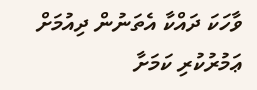ވާހަކަ ދައްކާ އެތަނުން ދިއުމަށް ޢަމުރުކުރި ކަމަށާ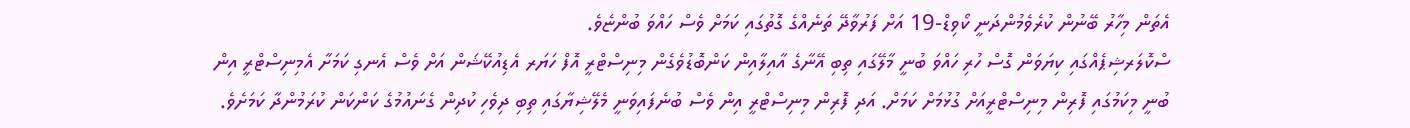އެތަން މިހާރު ބޭނުން ކުރެވެމުންދަނީ ކޯވިޑް-19 އަށް ފަރުވާދޭ ތަނެއްގެ ގޮތުގައި ކަމަށް ވެސް ހައްވަ ބުންޏެވެ.
ސްކޮލަރޝިޕެއްގައި ކިޔަވަން ގޮސް ހުރި ހައްވަ ބުނީ މާލޭގައި ތިބި އޭނާގެ އާއިލާއިން ކަންބޮޑުވެގެން މިނިސްޓްރީ އޮފް ހަޔަރ އެޑިއުކޭޝަން އަށް ވެސް އެނގި ކަމަށާ އެމިނިސްޓްރީ އިން ބުނީ މިކަމުގައި ފޮރިން މިނިސްޓްރީއަށް ގުޅުމަށް ކަމަށް. އަދި ފޮރިން މިނިސްޓްރީ އިން ވެސް ބުނެފައިވަނީ މެލޭޝިޔާގައި ތިބި ދިވެހި ކުދިން ގެނައުމުގެ ކަންކަން ކުރަމުންދާ ކަމަށެވެ.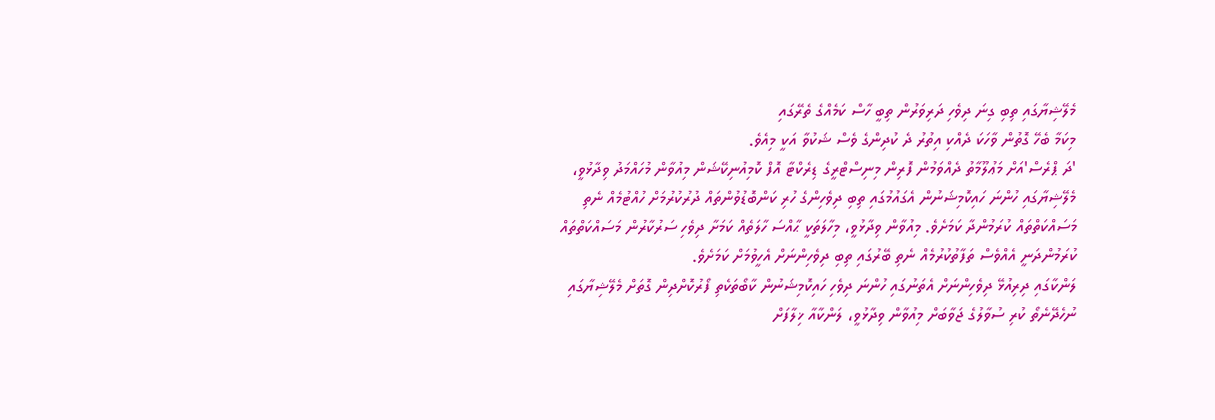މެލޭޝިޔާގައި ތިބި ގިނަ ދިވެހި ދަރިވަރުން ތިބީ ހާސް ކަމެއްގެ ތެރޭގައި
މިކަމާ ބެހޭ ގޮތުން ވާހަކަ ދެއްކި އިތުރު ދެ ކުދިންގެ ވެސް ޝަކުވާ އަކީ މިއެވެ.
'ދަ ޕްރެސް'އަށް މަޢުލޫމާތު ދެއްވަމުން ފޮރިން މިނިސްޓްރީގެ ޑިރެކްޓާ އޮފް ކޮމިއުނިކޭޝަން މިއުވާން މުހައްމަދު ވިދާޅުވީ، މެލޭޝިޔާގައި ހުންނަ ހައިކޮމިޝަނުން އެގައުމުގައި ތިބި ދިވެހިންގެ ހުރި ކަންބޮޑުވުންތައް ދުރުކުރުމަށް ހުއްޓުމެއް ނެތި މަސައްކަތްތައް ކުރަމުންދާ ކަމަށެވެ. މިއުވާން ވިދާޅުވީ، މިހާލަތަކީ ޙާއްސަ ހާލަތެއް ކަމަށާ ދިވެހި ސަރުކާރުން މަސައްކަތްތައް ކުރަމުންދަނީ އެއްވެސް ތަފާތުކުރުމެއް ނެތި ބޭރުގައި ތިބި ދިވެހިންނަށް އެހީވުމަށް ކަމަށެވެ.
ލަންކާގައި ދިރިއުޅޭ ދިވެހިންނަށް އެތަނުގައި ހުންނަ ދިވެހި ހައިކޮމިޝަނުން ކާބޯތަކެތި ފޯރުކޮށްދިން ގޮތަށް މެލޭޝިޔާގައި ނުހެދޭނެތޯ ކުރި ސުވާލުގެ ޖަވާބަށް މިއުވާން ވިދާޅުވީ، ލަންކާއާ ޚިލާފަށް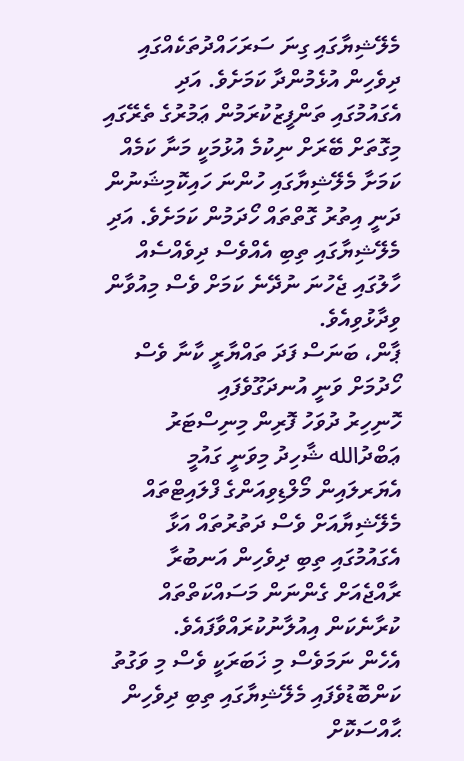މެލޭޝިޔާގައި ގިނަ ސަރަހައްދުތަކެއްގައި ދިވެހިން އުޅެމުންދާ ކަމަށެވެ. އަދި އެގައުމުގައި ތަންފީޒުކުރަމުން ޢަމުރުގެ ތެރޭގައި މިގޮތަށް ބޭރަށް ނިކުމެ އުޅުމަކީ މަނާ ކަމެއް ކަމަށާ މެލޭޝިޔާގައި ހުންނަ ހައިކޮމިޝަނުން ދަނީ އިތުރު ގޮތްތައް ހޯދަމުން ކަމަށެވެ. އަދި މެލޭޝިޔާގައި ތިބި އެއްވެސް ދިވެއްސެއް ހާލުގައި ޖެހުނަ ނުދޭނެ ކަމަށް ވެސް މިއުވާން ވިދާޅުވިއެވެ.
ޕާން، ބަނަސް ފަދަ ތައްޔާރީ ކާނާ ވެސް ހޯދުމަށް ވަނީ އުނދަގޫވެފައި
ހޮނިހިރު ދުވަހު ފޮރިން މިނިސްޓަރު ޢަބްދުالله ޝާހިދު މިވަނީ ގައުމީ އެޔަރލައިން މޯލްޑިވިއަންގެ ފްލައިޓްތައް މެލޭޝިޔާއަށް ވެސް ދަތުރުތައް އަޅާ އެގައުމުގައި ތިބި ދިވެހިން އަނބުރާ ރާއްޖެއަށް ގެންނަން މަސައްކަތްތައް ކުރާނެކަން އިއުލާނުކުރައްވާފައެވެ.
އެހެން ނަމަވެސް މި ޚަބަރަކީ ވެސް މި ވަގުތު ކަންބޮޑުވެފައި މެލޭޝިޔާގައި ތިބި ދިވެހިން ޙާއްސަކޮށް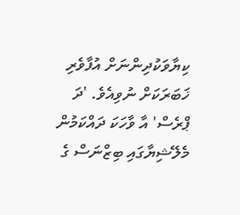ކިޔާވަކުދިންނަށް އުފާވެރި ޚަބަރަކަށް ނުވިއެވެ. 'ދަ ޕްރެސް' އާ ވާހަކަ ދައްކަމުން މެލޭޝިޔާގައި ބިޒްނަސް ގެ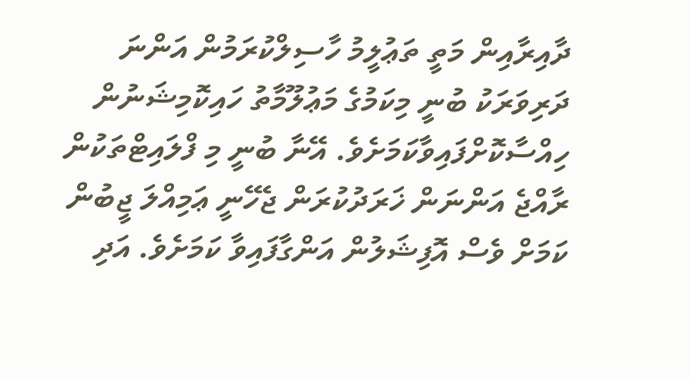ދާއިރާއިން މަތީ ތަޢުލީމު ހާސިލްކުރަމުން އަންނަ ދަރިވަރަކު ބުނީ މިކަމުގެ މަޢުލޫމާތު ހައިކޮމިޝަނުން ހިއްސާކޮށްފައިވާކަމަށެވެ. އޭނާ ބުނީ މި ފްލައިޓްތަކުން ރާއްޖެ އަންނަން ޚަރަދުކުރަން ޖެހޭނީ ޢަމިއްލަ ޖީބުން ކަމަށް ވެސް އޮފިޝަލުން އަންގާފައިވާ ކަމަށެވެ. އަދި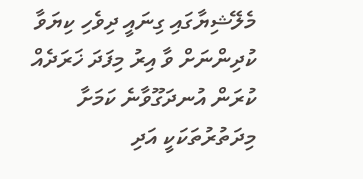މެލޭޝިޔާގައި ގިނައީ ދިވެހި ކިޔަވާ ކުދިންނަށް ވާ އިރު މިފަދަ ޚަރަދެއް ކުރަން އުނދަގޫވާނެ ކަމަށާ މިދަތުރުތަކަކީ އަދި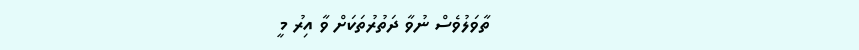ތާވަލުވެސް ނުވާ ދަތުރުތަކަށް ވާ އިރު މީ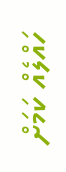ހައްލެއް ކަމަށް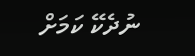ނުދެކޭ ކަމަށް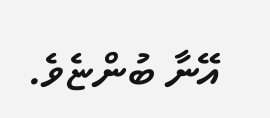އޭނާ ބުންޏެވެ.